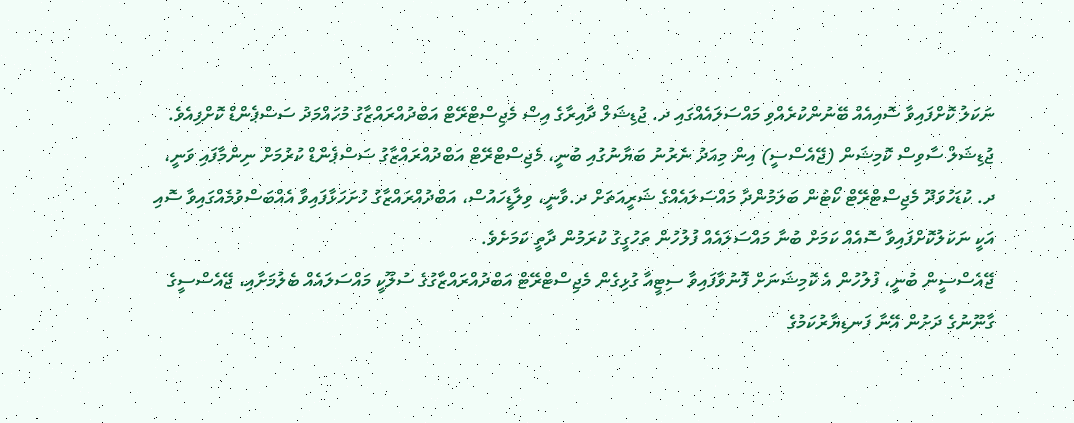ނަކަލު ކޮށްފައިވާ ސޮއިއެއް ބޭނުންކުރެއްވި މައްސަލައެއްގައި ދ. ޖުޑިޝަލް ދާއިރާގެ އިސް މެޖިސްޓްރޭޓް އަބްދުއްރައްޒާގު މުހައްމަދު ސަސްޕެންޑް ކޮށްފިއެވެ.
ޖުޑިޝަލް ސާވިސް ކޮމިޝަން (ޖޭއެސްސީ) އިން މިއަދު ނެރުނު ބަޔާނުގުއި ބުނީ، މެޖިސްޓްރޭޓް އަބްދުއްރައްޒާގު ސަސްޕެންޑް ކުރުމަށް ނިންމާފައި ވަނީ، ދ. ކުޑަހުވަދޫ މެޖިސްޓްރޭޓް ކޯޓުން ބަލަމުންދާ މައްސަލައެއްގެ ޝަރީއަތަށް ދ.ވާނީ، ވިލާޑީހައުސް، އަބްދުއްރައްޒާގު ހުށަހަޅާފައިވާ އެއްބަސްވުމެއްގައިވާ ސޮއި އަކީ ނަކަލުކޮށްފައިވާ ސޮއެއް ކަމަށް ބުނާ މައްސަލައެއް ފުލުހުން ތަހުގީގު ކުރަމުން ދާތީ ކަމަށެވެ.
ޖޭއެސްސީން ބުނީ، ފުލުހުން އެ ކޮމިޝަނަށް ފޮނުވާފައިވާ ސިޓީއާ ގުޅިގެން މެޖިސްޓްރޭޓް އަބްދުއްރައްޒާގުގެ ސުލޫކީ މައްސަލައެއް ބެލުމަށާއި، ޖޭއެސްސީގެ ގާނޫނުގެ ދަށުން އޭނާ ފަނޑިޔާރުކަމުގެ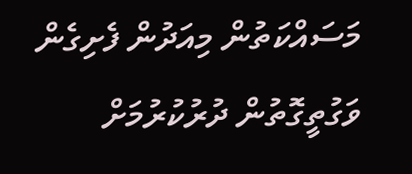މަސައްކަތުން މިއަދުން ފެށިގެން ވަގުތީގޮތުން ދުރުކުރުމަށް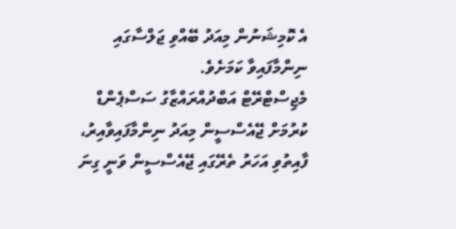އެ ކޮމިޝަނުން މިއަދު ބޭއްވި ޖަލްސާގައި ނިންމާފައިވާ ކަމަށެވެ.
މެޖިސްޓްރޭޓް އަބްދުއްރައްޒާގު ސަސްޕެންޑް ކުރުމަށް ޖޭއެސްސީން މިއަދު ނިންމާފައިވާއިރު، ފާއިތުވި އަހަރު ތެރޭގައި ޖޭއެސްސީން ވަނީ ގިނަ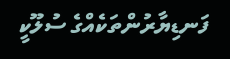ފަނޑިޔާރުންތަކެއްގެ ސުލޫކީ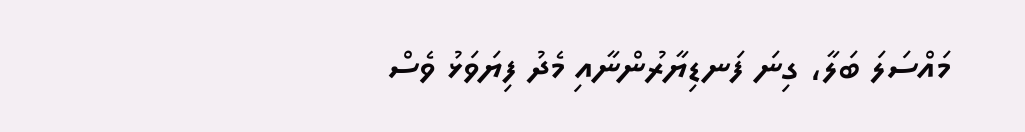މައްސަލަ ބަލާ، ގިނަ ފަނޑިޔާރުންނާއި މެދު ފިޔަވަޅު ވެސް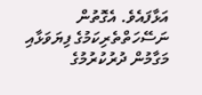އަޅާފައެވެ. އެގޮތުން ނަސޭހަތްތެރިކަމުގެ ފިޔަވަޅާއި މަގާމުން ދުރުކުރުމުގެ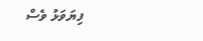ފިޔަވަޅު ވެސް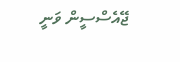ޖޭއެސްސީން ވަނީ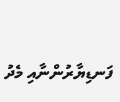ފަނޑިޔާރުންނާއި މެދު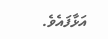އަޅާފައެވެ.